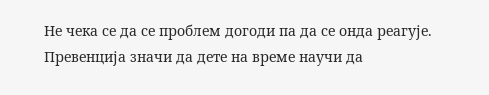Не чека се да се проблем догоди па да се онда реагује. Превенција значи да дете на време научи да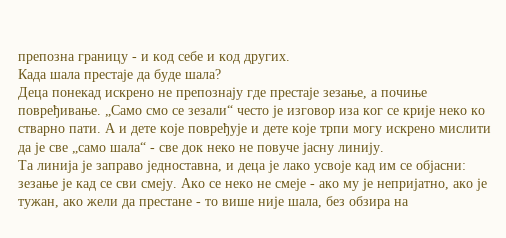препозна границу - и код себе и код других.
Када шала престаје да буде шала?
Деца понекад искрено не препознају где престаје зезање, а почиње повређивање. „Само смо се зезали“ често је изговор иза ког се крије неко ко стварно пати. А и дете које повређује и дете које трпи могу искрено мислити да је све „само шала“ - све док неко не повуче јасну линију.
Та линија је заправо једноставна, и деца је лако усвоје кад им се објасни: зезање је кад се сви смеју. Ако се неко не смеје - ако му је непријатно, ако је тужан, ако жели да престане - то више није шала, без обзира на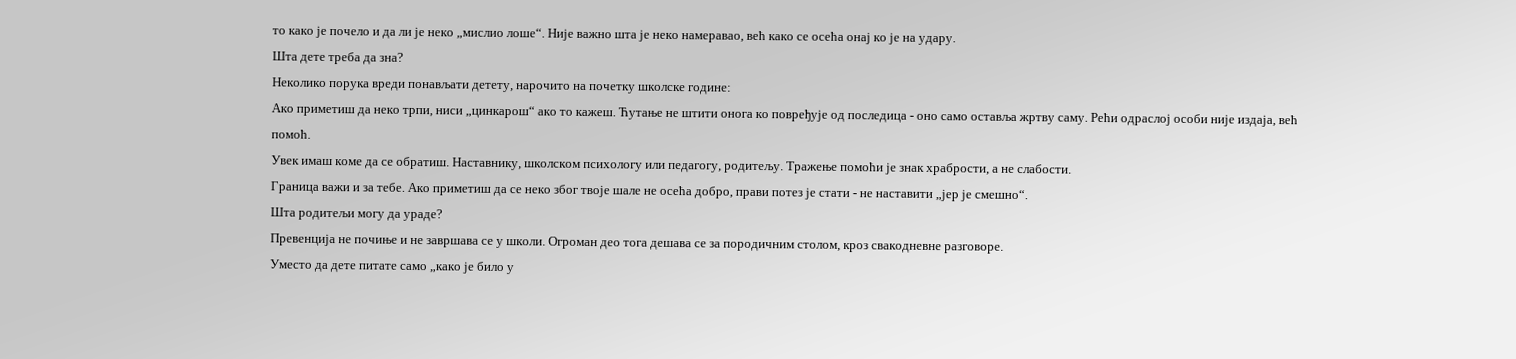то како је почело и да ли је неко „мислио лоше“. Није важно шта је неко намеравао, већ како се осећа онај ко је на удару.
Шта дете треба да зна?
Неколико порука вреди понављати детету, нарочито на почетку школске године:
Ако приметиш да неко трпи, ниси „цинкарош“ ако то кажеш. Ћутање не штити онога ко повређује од последица - оно само оставља жртву саму. Рећи одраслој особи није издаја, већ помоћ.
Увек имаш коме да се обратиш. Наставнику, школском психологу или педагогу, родитељу. Тражење помоћи је знак храбрости, а не слабости.
Граница важи и за тебе. Ако приметиш да се неко због твоје шале не осећа добро, прави потез је стати - не наставити „јер је смешно“.
Шта родитељи могу да ураде?
Превенција не почиње и не завршава се у школи. Огроман део тога дешава се за породичним столом, кроз свакодневне разговоре.
Уместо да дете питате само „како је било у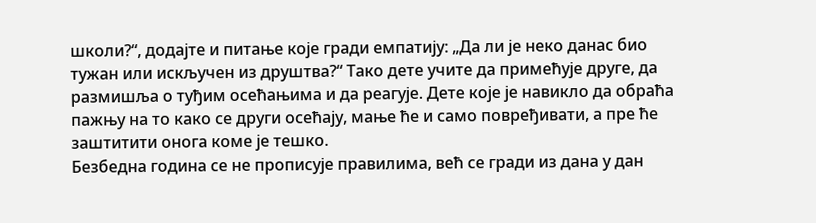школи?“, додајте и питање које гради емпатију: „Да ли је неко данас био тужан или искључен из друштва?“ Тако дете учите да примећује друге, да размишља о туђим осећањима и да реагује. Дете које је навикло да обраћа пажњу на то како се други осећају, мање ће и само повређивати, а пре ће заштитити онога коме је тешко.
Безбедна година се не прописује правилима, већ се гради из дана у дан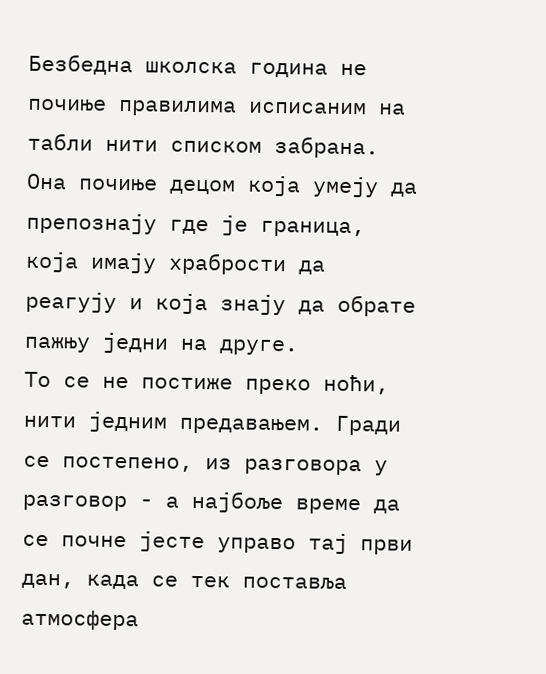Безбедна школска година не почиње правилима исписаним на табли нити списком забрана. Она почиње децом која умеју да препознају где је граница, која имају храбрости да реагују и која знају да обрате пажњу једни на друге.
То се не постиже преко ноћи, нити једним предавањем. Гради се постепено, из разговора у разговор - а најбоље време да се почне јесте управо тај први дан, када се тек поставља атмосфера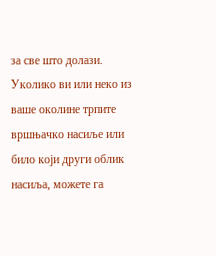за све што долази.
Уколико ви или неко из ваше околине трпите вршњачко насиље или било који други облик насиља, можете га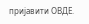пријавити ОВДЕ.